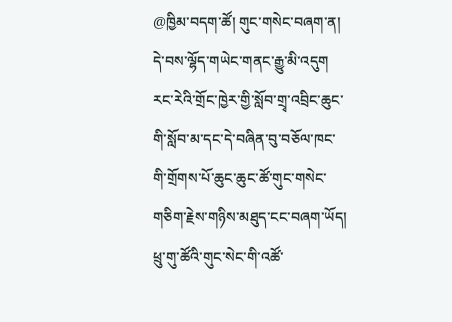@ཁྱིམ་བདག་ཚོ། གུང་གསེང་བཞག་ན། དེ་བས་ལྷོད་གཡེང་གནང་རྒྱུ་མི་འདུག
རང་རེའི་གྲོང་ཁྱེར་གྱི་སློབ་གྲྭ་འབྲིང་ཆུང་གི་སློབ་མ་དང་དེ་བཞིན་བུ་བཅོལ་ཁང་གི་གྲོགས་པོ་ཆུང་ཆུང་ཚོ་གུང་གསེང་གཅིག་རྗེས་གཉིས་མཐུད་ངང་བཞག་ཡོད།   ཕྲུ་གུ་ཚོའི་གུང་སེང་གི་འཚོ་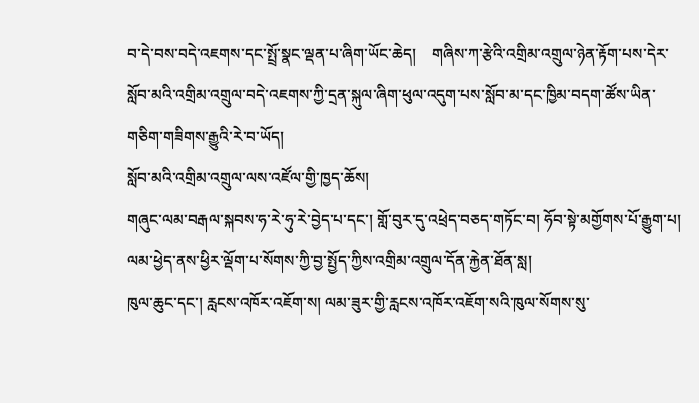བ་དེ་བས་བདེ་འཇགས་དང་སྤྲོ་སྣང་ལྡན་པ་ཞིག་ཡོང་ཆེད།    གཞིས་ཀ་རྩེའི་འགྲིམ་འགྲུལ་ཉེན་རྟོག་པས་དེར་སློབ་མའི་འགྲིམ་འགྲུལ་བདེ་འཇགས་ཀྱི་དྲན་སྐུལ་ཞིག་ཕུལ་འདུག་པས་སློབ་མ་དང་ཁྱིམ་བདག་ཚོས་ཡིན་གཅིག་གཟིགས་རྒྱུའི་རེ་བ་ཡོད།
སློབ་མའི་འགྲིམ་འགྲུལ་ལས་འཛོལ་གྱི་ཁྱད་ཆོས།
གཞུང་ལམ་བརྒལ་སྐབས་ཧ་རེ་ཧུ་རེ་བྱེད་པ་དང་། གློ་བུར་དུ་འཕྲེད་བཅད་གཏོང་བ། ཧོབ་སྟེ་མགྱོགས་པོ་རྒྱུག་པ། ལམ་ཕྱེད་ནས་ཕྱིར་ལྡོག་པ་སོགས་ཀྱི་བྱ་སྤྱོད་ཀྱིས་འགྲིམ་འགྲུལ་དོན་རྐྱེན་ཐོན་སླ།
ཁུལ་ཆུང་དང་། རླངས་འཁོར་འཇོག་ས། ལམ་ཟུར་གྱི་རླངས་འཁོར་འཇོག་སའི་ཁུལ་སོགས་སུ་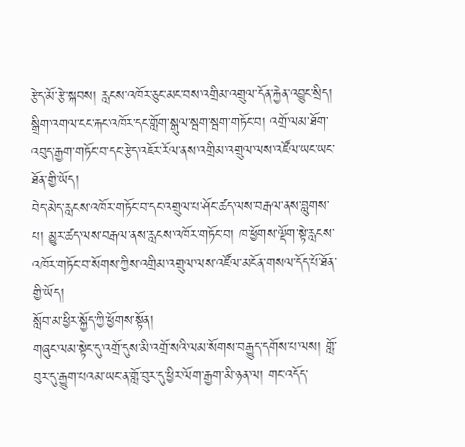རྩེད་མོ་རྩེ་སྐབས། རླངས་འཁོར་ཅུང་མང་བས་འགྲིམ་འགྲུལ་དོན་རྐྱེན་འབྱུང་སྲིད།
སྒྲིག་འགལ་ངང་རྐང་འཁོར་དང་གློག་སྒུལ་སྦག་སྦག་གཏོང་བ། འགྲོ་ལམ་ཐོག་འབུད་རྒྱག་གཏོང་བ་དང་རྩེད་འཇོར་རོལ་ནས་འགྲིམ་འགྲུལ་ལས་འཛོལ་ཡང་ཡང་ཐོན་གྱི་ཡོད།
བེད་མེད་རླངས་འཁོར་གཏོང་བ་དང་འགྲུལ་པ་ཤོང་ཚད་ལས་བརྒལ་ནས་བླུགས་པ། མྱུར་ཚད་ལས་བརྒལ་ནས་རླངས་འཁོར་གཏོང་བ། ཁ་ཕྱོགས་ལྡོག་སྟེ་རླངས་འཁོར་གཏོང་བ་སོགས་ཀྱིས་འགྲིམ་འགྲུལ་ལས་འཛོལ་མངོན་གསལ་དོད་པོ་ཐོན་གྱི་ཡོད།
སློབ་མ་ཕྱིར་སྐྱོད་ཀྱི་ཕྱོགས་སྟོན།
གཞུང་ལམ་སྟེང་དུ་འགྲོ་དུས་མི་འགྲོ་སའི་ལམ་སོགས་བརྒྱུད་དགོས་པ་ལས། གློ་བུར་དུ་རྒྱུག་པའམ་ཡང་ན་གློ་བུར་དུ་ཕྱིར་ལོག་རྒྱག་མི་ཉན་ལ། གང་འདོད་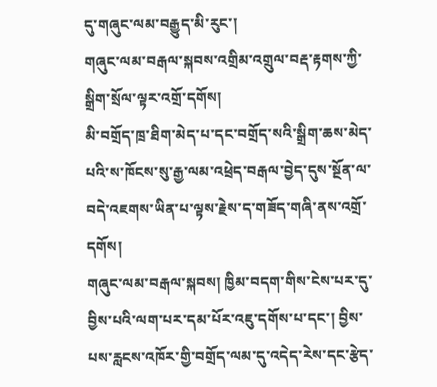དུ་གཞུང་ལམ་བརྒྱུད་མི་རུང་།
གཞུང་ལམ་བརྒལ་སྐབས་འགྲིམ་འགྲུལ་བརྡ་རྟགས་ཀྱི་སྒྲིག་སྲོལ་ལྟར་འགྲོ་དགོས།
མི་བགྲོད་ཁྲ་ཐིག་མེད་པ་དང་བགྲོད་སའི་སྒྲིག་ཆས་མེད་པའི་ས་ཁོངས་སུ་རྒྱ་ལམ་འཕྲེད་བརྒལ་བྱེད་དུས་སྔོན་ལ་བདེ་འཇགས་ཡིན་པ་ལྟས་རྗེས་ད་གཟོད་གཞི་ནས་འགྲོ་དགོས།
གཞུང་ལམ་བརྒལ་སྐབས། ཁྱིམ་བདག་གིས་ངེས་པར་དུ་བྱིས་པའི་ལག་པར་དམ་པོར་འཇུ་དགོས་པ་དང་། བྱིས་པས་རླངས་འཁོར་གྱི་བགྲོད་ལམ་དུ་འདེད་རེས་དང་རྩེད་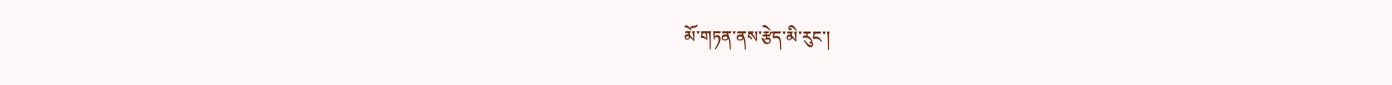མོ་གཏན་ནས་རྩེད་མི་རུང་།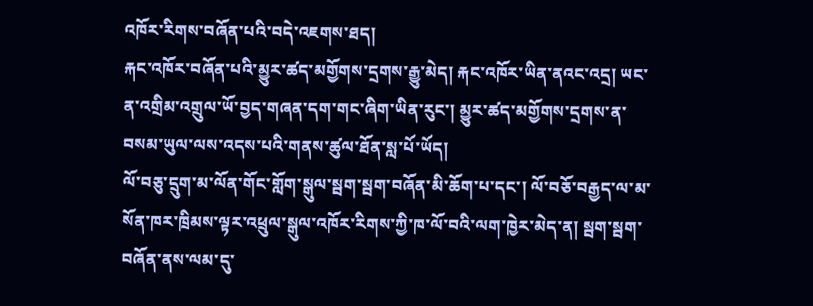འཁོར་རིགས་བཞོན་པའི་བདེ་འཇགས་ཐད།
རྐང་འཁོར་བཞོན་པའི་མྱུར་ཚད་མགྱོགས་དྲགས་རྒྱུ་མེད། རྐང་འཁོར་ཡིན་ནའང་འདྲ། ཡང་ན་འགྲིམ་འགྲུལ་ཡོ་བྱད་གཞན་དག་གང་ཞིག་ཡིན་རུང་། མྱུར་ཚད་མགྱོགས་དྲགས་ན་བསམ་ཡུལ་ལས་འདས་པའི་གནས་ཚུལ་ཐོན་སླ་པོ་ཡོད།
ལོ་བཅུ་དྲུག་མ་ལོན་གོང་གློག་སྒུལ་སྦག་སྦག་བཞོན་མི་ཆོག་པ་དང་། ལོ་བཅོ་བརྒྱད་ལ་མ་སོན་ཁར་ཁྲིམས་ལྟར་འཕྲུལ་སྒུལ་འཁོར་རིགས་ཀྱི་ཁ་ལོ་བའི་ལག་ཁྱེར་མེད་ན། སྦག་སྦག་བཞོན་ནས་ལམ་དུ་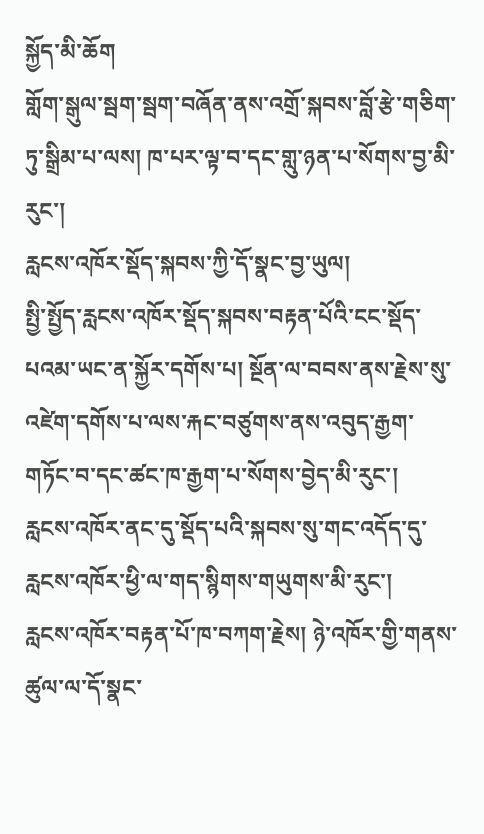སྐྱོད་མི་ཆོག
གློག་སྒུལ་སྦག་སྦག་བཞོན་ནས་འགྲོ་སྐབས་བློ་རྩེ་གཅིག་ཏུ་སྒྲིམ་པ་ལས། ཁ་པར་ལྟ་བ་དང་གླུ་ཉན་པ་སོགས་བྱ་མི་རུང་།
རླངས་འཁོར་སྡོད་སྐབས་ཀྱི་དོ་སྣང་བྱ་ཡུལ།
སྤྱི་སྤྱོད་རླངས་འཁོར་སྡོད་སྐབས་བརྟན་པོའི་ངང་སྡོད་པའམ་ཡང་ན་སྐྱོར་དགོས་པ། སྔོན་ལ་བབས་ནས་རྗེས་སུ་འཛེག་དགོས་པ་ལས་རྐང་བཙུགས་ནས་འབུད་རྒྱག་གཏོང་བ་དང་ཚང་ཁ་རྒྱག་པ་སོགས་བྱེད་མི་རུང་།
རླངས་འཁོར་ནང་དུ་སྡོད་པའི་སྐབས་སུ་གང་འདོད་དུ་རླངས་འཁོར་ཕྱི་ལ་གད་སྙིགས་གཡུགས་མི་རུང་།
རླངས་འཁོར་བརྟན་པོ་ཁ་བཀག་རྗེས། ཉེ་འཁོར་གྱི་གནས་ཚུལ་ལ་དོ་སྣང་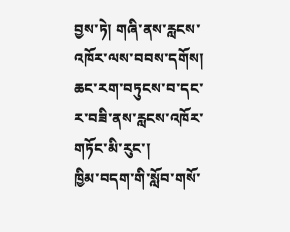བྱས་ཏེ། གཞི་ནས་རླངས་འཁོར་ལས་བབས་དགོས།
ཆང་རག་བཏུངས་བ་དང་ར་བཟི་ནས་རླངས་འཁོར་གཏོང་མི་རུང་།
ཁྱིམ་བདག་གི་སློབ་གསོ་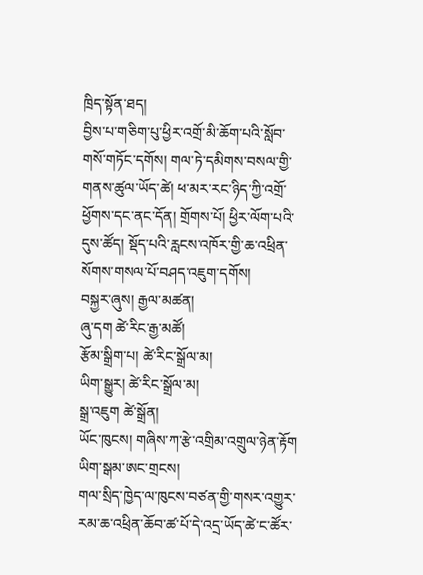ཁྲིད་སྟོན་ཐད།
བྱིས་པ་གཅིག་པུ་ཕྱིར་འགྲོ་མི་ཆོག་པའི་སློབ་གསོ་གཏོང་དགོས། གལ་ཏེ་དམིགས་བསལ་གྱི་གནས་ཚུལ་ཡོད་ཚེ། ཕ་མར་རང་ཉིད་ཀྱི་འགྲོ་ཕྱོགས་དང་ནང་དོན། གྲོགས་པོ། ཕྱིར་ལོག་པའི་དུས་ཚོད། སྡོད་པའི་རླངས་འཁོར་གྱི་ཆ་འཕྲིན་སོགས་གསལ་པོ་བཤད་འཇུག་དགོས།
བསྐྱར་ཞུས། རྒྱལ་མཚན།
ཞུ་དག ཚེ་རིང་རྒྱ་མཚོ།
རྩོམ་སྒྲིག་པ། ཚེ་རིང་སྒྲོལ་མ།
ཡིག་སྒྱུར། ཚེ་རིང་སྒྲོལ་མ།
སྒྲ་འཇུག ཚེ་སྒྲོན།
ཡོང་ཁུངས། གཞིས་ཀ་རྩེ་འགྲིམ་འགྲུལ་ཉེན་རྟོག
ཡིག་སྒམ་ཨང་གྲངས།
གལ་སྲིད་ཁྱེད་ལ་ཁུངས་བཙན་གྱི་གསར་འགྱུར་རམ་ཆ་འཕྲིན་ཆོབ་ཚ་པོ་དེ་འདྲ་ཡོད་ཚེ་ང་ཚོར་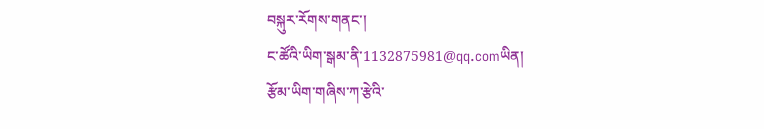བསྐུར་རོགས་གནང་།
ང་ཚོའི་ཡིག་སྒམ་ནི་1132875981@qq.comཡིན།
རྩོམ་ཡིག་གཞིས་ཀ་རྩེའི་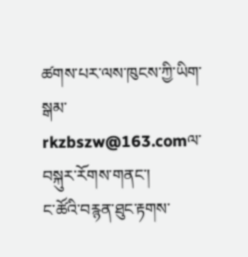ཚགས་པར་ལས་ཁུངས་ཀྱི་ཡིག་སྒམ་rkzbszw@163.comལ་བསྐུར་རོགས་གནང་།
ང་ཚོའི་བརྙན་ཐུང་རྟགས་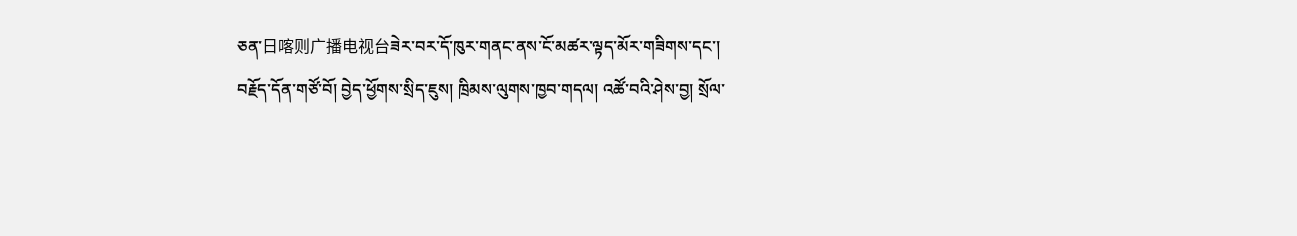ཅན་日喀则广播电视台ཟེར་བར་དོ་ཁུར་གནང་ནས་ངོ་མཚར་ལྟད་མོར་གཟིགས་དང་།
བརྗོད་དོན་གཙོ་བོ། བྱེད་ཕྱོགས་སྲིད་ཇུས། ཁྲིམས་ལུགས་ཁྱབ་གདལ། འཚོ་བའི་ཤེས་བྱ། སྲོལ་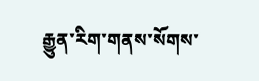རྒྱུན་རིག་གནས་སོགས་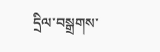དྲིལ་བསྒྲགས་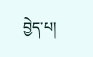བྱེད་པ།